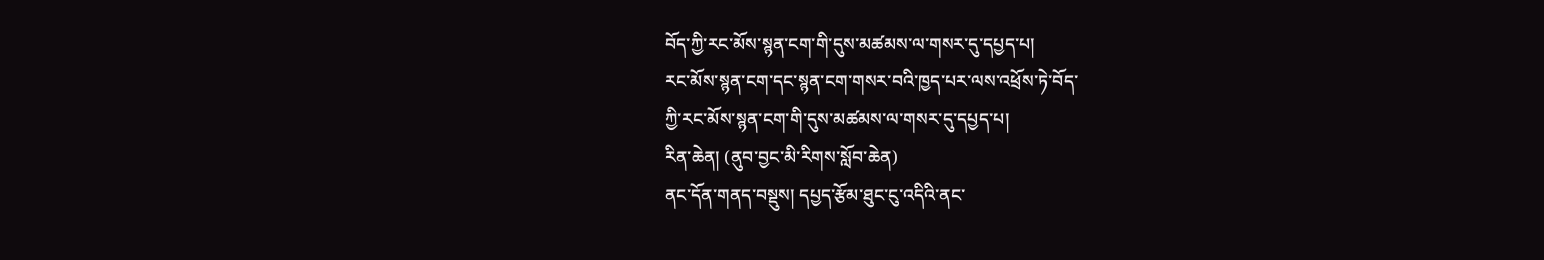བོད་ཀྱི་རང་མོས་སྙན་ངག་གི་དུས་མཚམས་ལ་གསར་དུ་དཔྱད་པ།
རང་མོས་སྙན་ངག་དང་སྙན་ངག་གསར་བའི་ཁྱད་པར་ལས་འཕྲོས་ཏེ་བོད་
ཀྱི་རང་མོས་སྙན་ངག་གི་དུས་མཚམས་ལ་གསར་དུ་དཔྱད་པ།
རིན་ཆེན། (ནུབ་བྱང་མི་རིགས་སློབ་ཆེན)
ནང་དོན་གནད་བསྡུས། དཔྱད་རྩོམ་ཐུང་ངུ་འདིའི་ནང་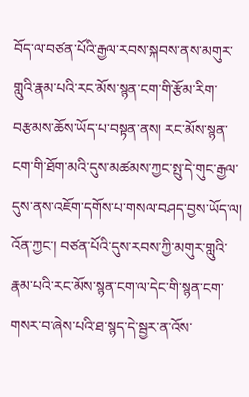བོད་ལ་བཙན་པོའི་རྒྱལ་རབས་སྐབས་ནས་མགུར་གླུའི་རྣམ་པའི་རང་མོས་སྙན་ངག་གི་རྩོམ་རིག་བརྩམས་ཆོས་ཡོད་པ་བསྟན་ནས། རང་མོས་སྙན་ངག་གི་ཐོག་མའི་དུས་མཚམས་ཀྱང་སྤུ་དེ་གུང་རྒྱལ་དུས་ནས་འཇོག་དགོས་པ་གསལ་བཤད་བྱས་ཡོད་ལ། འོན་ཀྱང་། བཙན་པོའི་དུས་རབས་ཀྱི་མགུར་གླུའི་རྣམ་པའི་རང་མོས་སྙན་ངག་ལ་དེང་གི་སྙན་ངག་གསར་བ་ཞེས་པའི་ཐ་སྙད་དེ་སྦྱར་ན་འོས་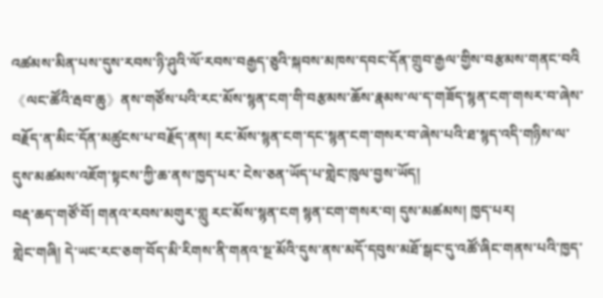འཚམས་མིན་པས་དུས་རབས་ཉི་ཤུའི་ལོ་རབས་བརྒྱད་ཅུའི་སྐབས་མཁས་དབང་དོན་གྲུབ་རྒྱལ་གྱིས་བརྩམས་གནང་བའི《ལང་ཚོའི་རྦབ་ཆུ》ནས་གཙོས་པའི་རང་མོས་སྙན་ངག་གི་བརྩམས་ཆོས་རྣམས་ལ་ད་གཟོད་སྙན་ངག་གསར་བ་ཞེས་བརྗོད་ན་མིང་དོན་མཚུངས་པ་བརྗོད་ནས། རང་མོས་སྙན་ངག་དང་སྙན་ངག་གསར་བ་ཞེས་པའི་ཐ་སྙད་འདི་གཉིས་ལ་དུས་མཚམས་འཇོག་སྟངས་ཀྱི་ཆ་ནས་ཁྱད་པར་ ངེས་ཅན་ཡོད་པ་གླེང་ཁུལ་བྱས་ཡོད།
བརྡ་ཆད་གཙོ་བོ། གནའ་རབས་མགུར་གླུ རང་མོས་སྙན་ངག སྙན་ངག་གསར་བ། དུས་མཚམས། ཁྱད་པར།
གླེང་གཞི། དེ་ཡང་རང་ཅག་བོད་མི་རིགས་ནི་གནའ་སྔ་མོའི་དུས་ནས་མདོ་དབུས་མཐོ་སྒང་དུ་འཚོ་ཞིང་གནས་པའི་ཁྱད་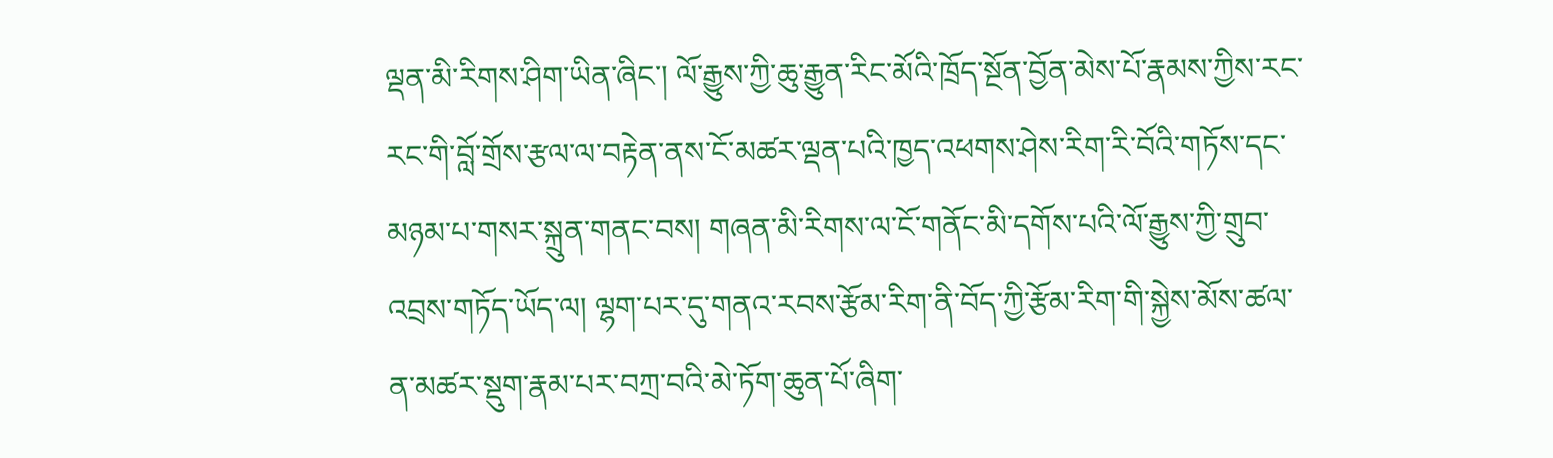ལྡན་མི་རིགས་ཤིག་ཡིན་ཞིང་། ལོ་རྒྱུས་ཀྱི་ཆུ་རྒྱུན་རིང་མོའི་ཁྲོད་སྔོན་བྱོན་མེས་པོ་རྣམས་ཀྱིས་རང་རང་གི་བློ་གྲོས་རྩལ་ལ་བརྟེན་ནས་ངོ་མཚར་ལྡན་པའི་ཁྱད་འཕགས་ཤེས་རིག་རི་བོའི་གཏོས་དང་མཉམ་པ་གསར་སྐྲུན་གནང་བས། གཞན་མི་རིགས་ལ་ངོ་གནོང་མི་དགོས་པའི་ལོ་རྒྱུས་ཀྱི་གྲུབ་འབྲས་གཏོད་ཡོད་ལ། ལྷག་པར་དུ་གནའ་རབས་རྩོམ་རིག་ནི་བོད་ཀྱི་རྩོམ་རིག་གི་སྐྱེས་མོས་ཚལ་ན་མཚར་སྡུག་རྣམ་པར་བཀྲ་བའི་མེ་ཏོག་ཆུན་པོ་ཞིག་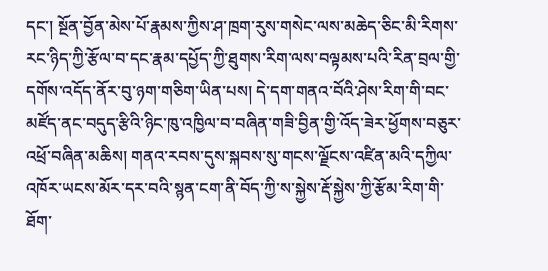དང་། སྔོན་བྱོན་མེས་པོ་རྣམས་ཀྱིས་ཤ་ཁྲག་རུས་གསེང་ལས་མཆེད་ཅིང་མི་རིགས་རང་ཉིད་ཀྱི་རྩོལ་བ་དང་རྣམ་དཔྱོད་ཀྱི་ཐུགས་རིག་ལས་བལྟམས་པའི་རིན་བྲལ་གྱི་དགོས་འདོད་ནོར་བུ་ཉག་གཅིག་ཡིན་པས། དེ་དག་གནའ་བོའི་ཤེས་རིག་གི་བང་མཛོད་ནང་བདུད་རྩིའི་ཉིང་ཁུ་འཁྱིལ་བ་བཞིན་གཟི་བྱིན་གྱི་འོད་ཟེར་ཕྱོགས་བཅུར་འཕྲོ་བཞིན་མཆིས། གནའ་རབས་དུས་སྐབས་སུ་གངས་ལྗོངས་འཛིན་མའི་དཀྱིལ་འཁོར་ཡངས་མོར་དར་བའི་སྙན་ངག་ནི་བོད་ཀྱི་ས་སྐྱེས་རྡོ་སྐྱེས་ཀྱི་རྩོམ་རིག་གི་ཐོག་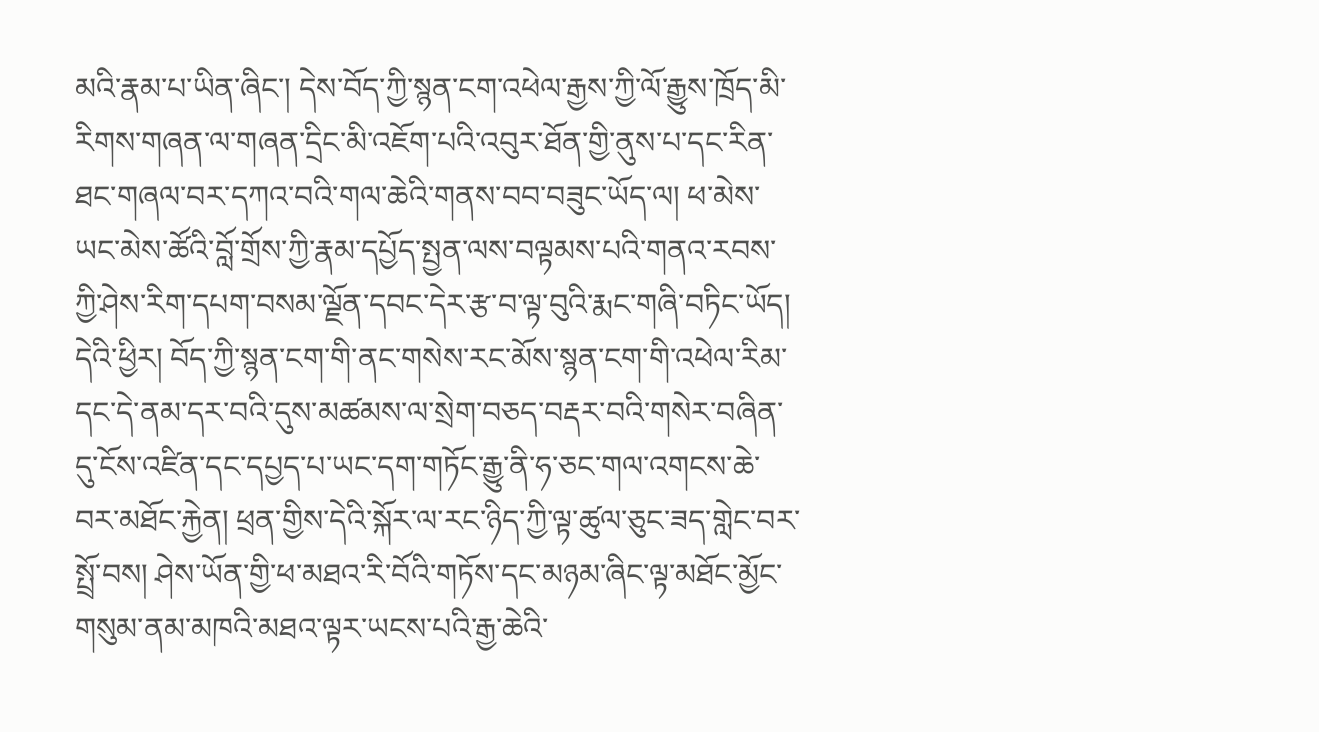མའི་རྣམ་པ་ཡིན་ཞིང་། དེས་བོད་ཀྱི་སྙན་ངག་འཕེལ་རྒྱས་ཀྱི་ལོ་རྒྱུས་ཁྲོད་མི་རིགས་གཞན་ལ་གཞན་དྲིང་མི་འཇོག་པའི་འབུར་ཐོན་གྱི་ནུས་པ་དང་རིན་ཐང་གཞལ་བར་དཀའ་བའི་གལ་ཆེའི་གནས་བབ་བཟུང་ཡོད་ལ། ཕ་མེས་ཡང་མེས་ཚོའི་བློ་གྲོས་ཀྱི་རྣམ་དཔྱོད་སྤྱན་ལས་བལྟམས་པའི་གནའ་རབས་ཀྱི་ཤེས་རིག་དཔག་བསམ་ལྗོན་དབང་དེར་རྩ་བ་ལྟ་བུའི་རྨང་གཞི་བཏིང་ཡོད། དེའི་ཕྱིར། བོད་ཀྱི་སྙན་ངག་གི་ནང་གསེས་རང་མོས་སྙན་ངག་གི་འཕེལ་རིམ་དང་དེ་ནམ་དར་བའི་དུས་མཚམས་ལ་སྲེག་བཅད་བརྡར་བའི་གསེར་བཞིན་དུ་ངོས་འཛིན་དང་དཔྱད་པ་ཡང་དག་གཏོང་རྒྱུ་ནི་ཧ་ཅང་གལ་འགངས་ཆེ་བར་མཐོང་རྐྱེན། ཕྲན་གྱིས་དེའི་སྐོར་ལ་རང་ཉིད་ཀྱི་ལྟ་ཚུལ་ཅུང་ཟད་གླེང་བར་སྤྲོ་བས། ཤེས་ཡོན་གྱི་ཕ་མཐའ་རི་བོའི་གཏོས་དང་མཉམ་ཞིང་ལྟ་མཐོང་མྱོང་གསུམ་ནམ་མཁའི་མཐའ་ལྟར་ཡངས་པའི་རྒྱ་ཆེའི་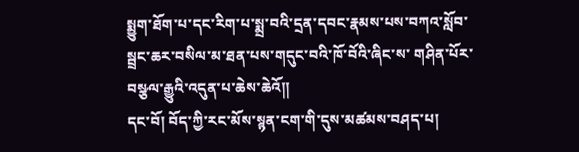སྨྱུག་ཐོག་པ་དང་རིག་པ་སྨྲ་བའི་དྲན་དབང་རྣམས་པས་བཀའ་སློབ་སྦྲང་ཆར་བསིལ་མ་ཐན་པས་གདུང་བའི་ཁོ་བོའི་ཞིང་ས་ གཤིན་པོར་བསྩལ་རྒྱུའི་འདུན་པ་ཆེས་ཆེའོ།།
དང་བོ། བོད་ཀྱི་རང་མོས་སྙན་ངག་གི་དུས་མཚམས་བཤད་པ།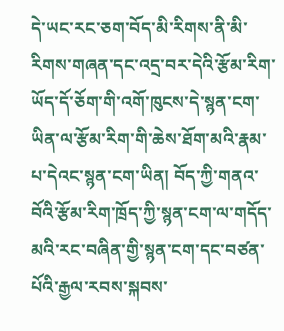དེ་ཡང་རང་ཅག་བོད་མི་རིགས་ནི་མི་རིགས་གཞན་དང་འདྲ་བར་དེའི་རྩོམ་རིག་ཡོད་དོ་ཅོག་གི་འགོ་ཁུངས་དེ་སྙན་ངག་ཡིན་ལ་རྩོམ་རིག་གི་ཆེས་ཐོག་མའི་རྣམ་པ་དེའང་སྙན་ངག་ཡིན། བོད་ཀྱི་གནའ་བོའི་རྩོམ་རིག་ཁྲོད་ཀྱི་སྙན་ངག་ལ་གདོད་མའི་རང་བཞིན་གྱི་སྙན་ངག་དང་བཙན་པོའི་རྒྱལ་རབས་སྐབས་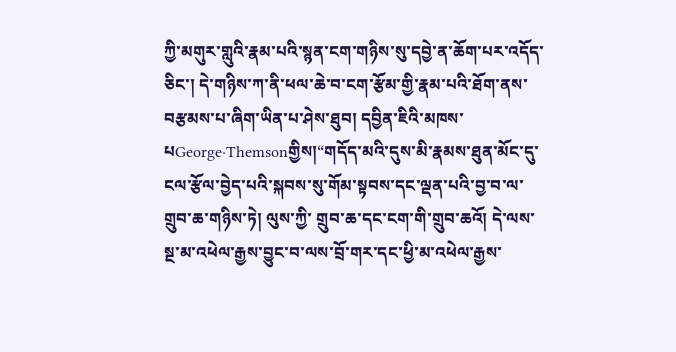ཀྱི་མགུར་གླུའི་རྣམ་པའི་སྙན་ངག་གཉིས་སུ་དབྱེ་ན་ཆོག་པར་འདོད་ཅིང་། དེ་གཉིས་ཀ་ནི་ཕལ་ཆེ་བ་ངག་རྩོམ་གྱི་རྣམ་པའི་ཐོག་ནས་བརྩམས་པ་ཞིག་ཡིན་པ་ཤེས་ཐུབ། དབྱིན་ཇིའི་མཁས་པGeorge·Themsonགྱིས།“གདོད་མའི་དུས་མི་རྣམས་ཐུན་མོང་དུ་ངལ་རྩོལ་བྱེད་པའི་སྐབས་སུ་གོམ་སྟབས་དང་ལྡན་པའི་བྱ་བ་ལ་གྲུབ་ཆ་གཉིས་ཏེ། ལུས་ཀྱི་ གྲུབ་ཆ་དང་ངག་གི་གྲུབ་ཆའོ། དེ་ལས་སྔ་མ་འཕེལ་རྒྱས་བྱུང་བ་ལས་བྲོ་གར་དང་ཕྱི་མ་འཕེལ་རྒྱས་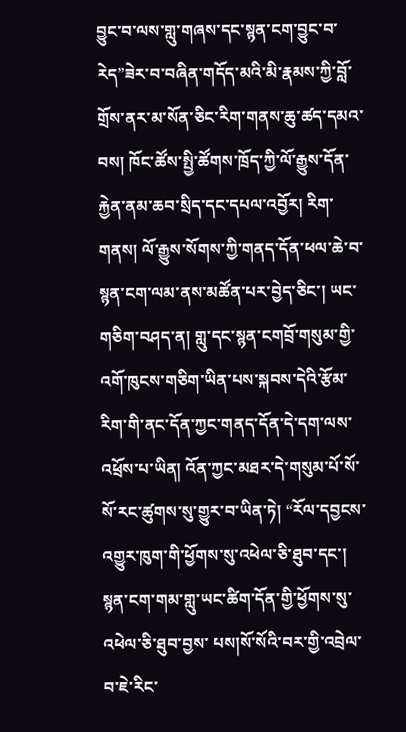བྱུང་བ་ལས་གླུ་གཞས་དང་སྙན་ངག་བྱུང་བ་རེད”ཟེར་བ་བཞིན་གདོད་མའི་མི་རྣམས་ཀྱི་བློ་གྲོས་ནར་མ་སོན་ཅིང་རིག་གནས་ཆུ་ཚད་དམའ་བས། ཁོང་ཚོས་སྤྱི་ཚོགས་ཁྲོད་ཀྱི་ལོ་རྒྱུས་དོན་རྐྱེན་ནམ་ཆབ་སྲིད་དང་དཔལ་འབྱོར། རིག་ གནས། ལོ་རྒྱུས་སོགས་ཀྱི་གནད་དོན་ཕལ་ཆེ་བ་སྙན་ངག་ལམ་ནས་མཚོན་པར་བྱེད་ཅིང་། ཡང་གཅིག་བཤད་ན། གླུ་དང་སྙན་ངགབྲོ་གསུམ་གྱི་འགོ་ཁུངས་གཅིག་ཡིན་པས་སྐབས་དེའི་རྩོམ་རིག་གི་ནང་དོན་ཀྱང་གནད་དོན་དེ་དག་ལས་འཕྲོས་པ་ཡིན། འོན་ཀྱང་མཐར་དེ་གསུམ་པོ་སོ་སོ་རང་ཚུགས་སུ་གྱུར་བ་ཡིན་ཏེ། “རོལ་དབྱངས་ འགྱུར་ཁུག་གི་ཕྱོགས་སུ་འཕེལ་ཅི་ཐུབ་དང་། སྙན་ངག་གམ་གླུ་ཡང་ཚིག་དོན་གྱི་ཕྱོགས་སུ་འཕེལ་ཅི་ཐུབ་བྱས་ པས།སོ་སོའི་བར་གྱི་འབྲེལ་བ་ཇེ་རིང་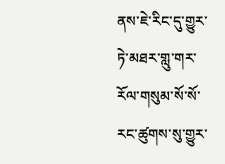ནས་ཇེ་རིང་དུ་གྱུར་ཏེ་མཐར་གླུ་གར་རོལ་གསུམ་སོ་སོ་རང་ཚུགས་སུ་གྱུར་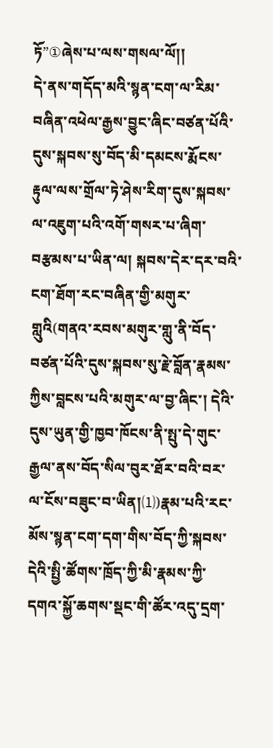ཏོ”①ཞེས་པ་ལས་གསལ་ལོ།།
དེ་ནས་གདོད་མའི་སྙན་ངག་ལ་རིམ་བཞིན་འཕེལ་རྒྱས་བྱུང་ཞིང་བཙན་པོའི་དུས་སྐབས་སུ་བོད་མི་དམངས་རྨོངས་རྟུལ་ལས་གྲོལ་ཏེ་ཤེས་རིག་དུས་སྐབས་ལ་འཇུག་པའི་འགོ་གསར་པ་ཞིག་བརྩམས་པ་ཡིན་ལ། སྐབས་དེར་དར་བའི་ངག་ཐོག་རང་བཞིན་གྱི་མགུར་གླུའི(གནའ་རབས་མགུར་གླུ་ནི་བོད་བཙན་པོའི་དུས་སྐབས་སུ་རྗེ་བློན་རྣམས་ཀྱིས་བླངས་པའི་མགུར་ལ་བྱ་ཞིང་། དེའི་དུས་ཡུན་གྱི་ཁྱབ་ཁོངས་ནི་སྤུ་དེ་གུང་རྒྱལ་ནས་བོད་སིལ་བུར་ཐོར་བའི་བར་ལ་ངོས་བཟུང་བ་ཡིན།⑴)རྣམ་པའི་རང་མོས་སྙན་ངག་དག་གིས་བོད་ཀྱི་སྐབས་དེའི་སྤྱི་ཚོགས་ཁྲོད་ཀྱི་མི་རྣམས་ཀྱི་དགའ་སྐྱོ་ཆགས་སྡང་གི་ཚོར་འདུ་དྲག་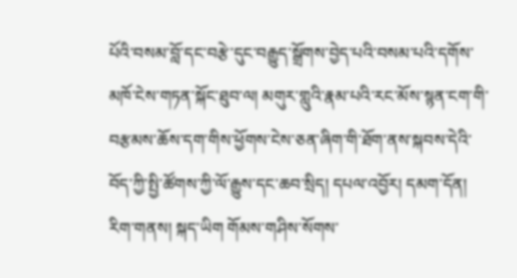པོའི་བསམ་བློ་དང་བརྩེ་དུང་བརྒྱུད་སྒྲོགས་བྱེད་པའི་བསམ་པའི་དགོས་མཁོ་ངེས་གཏན་སྐོང་ཐུབ་ལ། མགུར་གླུའི་རྣམ་པའི་རང་མོས་སྙན་ངག་གི་བརྩམས་ཆོས་དག་གིས་ཕྱོགས་ངེས་ཅན་ཞིག་གི་ཐོག་ནས་སྐབས་དེའི་བོད་ཀྱི་སྤྱི་ཚོགས་ཀྱི་ལོ་རྒྱུས་དང་ཆབ་སྲིད། དཔལ་འབྱོར། དམག་དོན། རིག་གནས། སྐད་ཡིག གོམས་གཤིས་སོགས་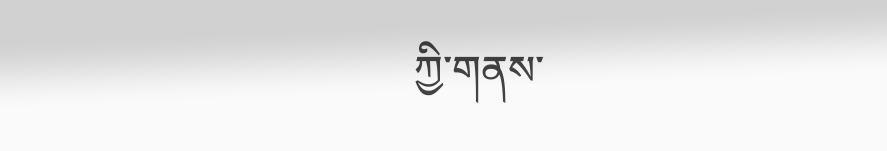ཀྱི་གནས་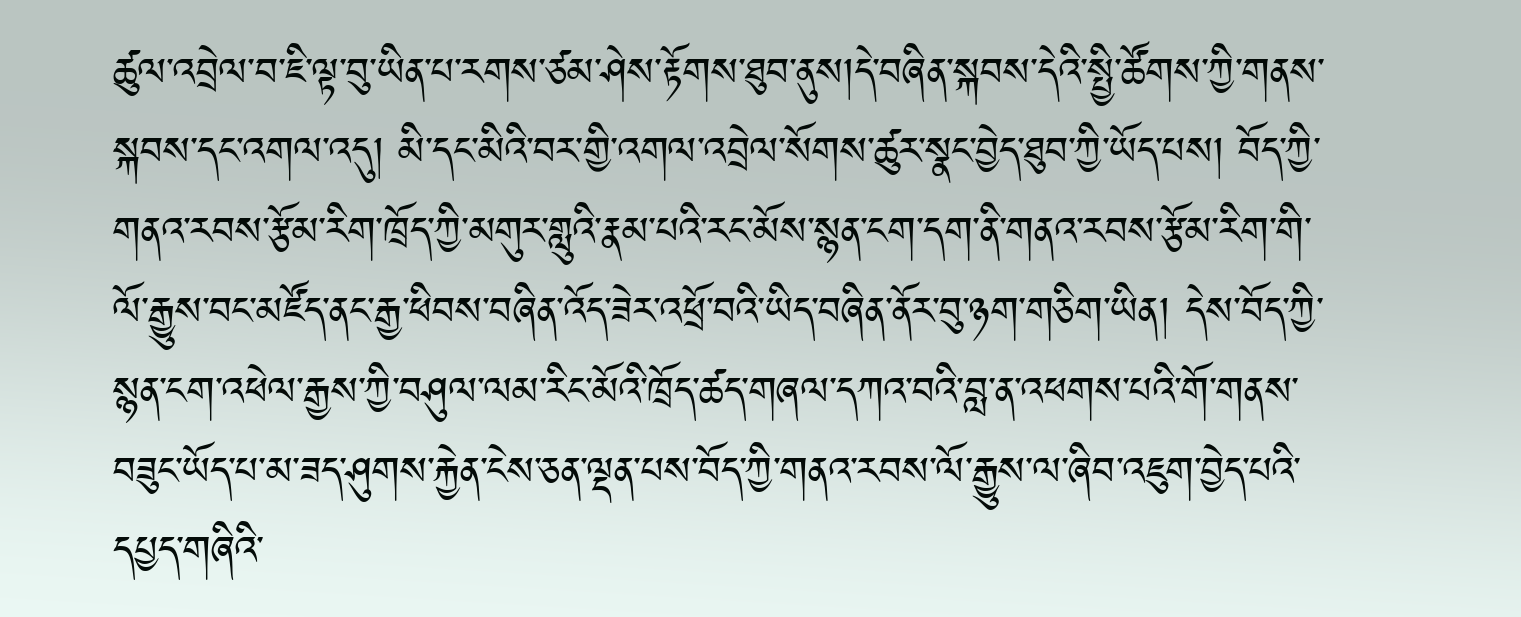ཚུལ་འབྲེལ་བ་ཇི་ལྟ་བུ་ཡིན་པ་རགས་ཙམ་ཤེས་རྟོགས་ཐུབ་ནུས།དེ་བཞིན་སྐབས་དེའི་སྤྱི་ཚོགས་ཀྱི་གནས་སྐབས་དང་འགལ་འདུ། མི་དང་མིའི་བར་གྱི་འགལ་འབྲེལ་སོགས་ཚུར་སྣང་བྱེད་ཐུབ་ཀྱི་ཡོད་པས། བོད་ཀྱི་གནའ་རབས་རྩོམ་རིག་ཁྲོད་ཀྱི་མགུར་གླུའི་རྣམ་པའི་རང་མོས་སྙན་ངག་དག་ནི་གནའ་རབས་རྩོམ་རིག་གི་ལོ་རྒྱུས་བང་མཛོད་ནང་རྒྱ་ཕིབས་བཞིན་འོད་ཟེར་འཕྲོ་བའི་ཡིད་བཞིན་ནོར་བུ་ཉག་གཅིག་ཡིན། དེས་བོད་ཀྱི་སྙན་ངག་འཕེལ་རྒྱས་ཀྱི་བཤུལ་ལམ་རིང་མོའི་ཁྲོད་ཚད་གཞལ་དཀའ་བའི་བླ་ན་འཕགས་པའི་གོ་གནས་བཟུང་ཡོད་པ་མ་ཟད་ཤུགས་རྐྱེན་ངེས་ཅན་ལྡན་པས་བོད་ཀྱི་གནའ་རབས་ལོ་རྒྱུས་ལ་ཞིབ་འཇུག་བྱེད་པའི་དཔྱད་གཞིའི་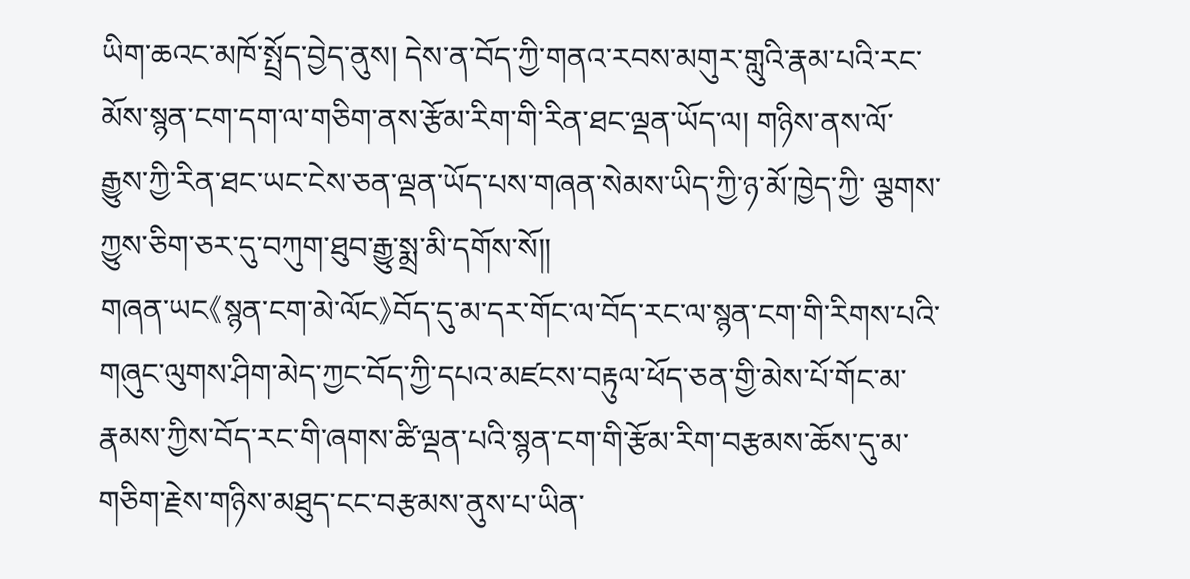ཡིག་ཆའང་མཁོ་སྤྲོད་བྱེད་ནུས། དེས་ན་བོད་ཀྱི་གནའ་རབས་མགུར་གླུའི་རྣམ་པའི་རང་མོས་སྙན་ངག་དག་ལ་གཅིག་ནས་རྩོམ་རིག་གི་རིན་ཐང་ལྡན་ཡོད་ལ། གཉིས་ནས་ལོ་རྒྱུས་ཀྱི་རིན་ཐང་ཡང་ངེས་ཅན་ལྡན་ཡོད་པས་གཞན་སེམས་ཡིད་ཀྱི་ཉ་མོ་ཁྱེད་ཀྱི་ ལྕགས་ཀྱུས་ཅིག་ཅར་དུ་བཀུག་ཐུབ་རྒྱུ་སྨྲ་མི་དགོས་སོ།།
གཞན་ཡང《སྙན་ངག་མེ་ལོང》བོད་དུ་མ་དར་གོང་ལ་བོད་རང་ལ་སྙན་ངག་གི་རིགས་པའི་གཞུང་ལུགས་ཤིག་མེད་ཀྱང་བོད་ཀྱི་དཔའ་མཛངས་བརྟུལ་ཕོད་ཅན་གྱི་མེས་པོ་གོང་མ་རྣམས་ཀྱིས་བོད་རང་གི་ཞགས་ཚི་ལྡན་པའི་སྙན་ངག་གི་རྩོམ་རིག་བརྩམས་ཆོས་དུ་མ་གཅིག་རྗེས་གཉིས་མཐུད་ངང་བརྩམས་ནུས་པ་ཡིན་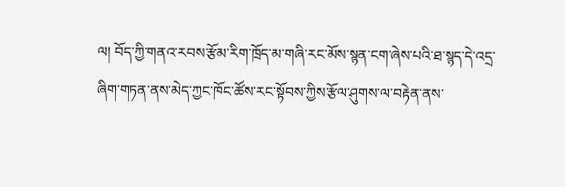ལ། བོད་ཀྱི་གནའ་རབས་རྩོམ་རིག་ཁྲོད་མ་གཞི་རང་མོས་སྙན་ངག་ཞེས་པའི་ཐ་སྙད་དེ་འདྲ་ཞིག་གཏན་ནས་མེད་ཀྱང་ཁོང་ཚོས་རང་སྟོབས་ཀྱིས་རྩོལ་ཤུགས་ལ་བརྟེན་ནས་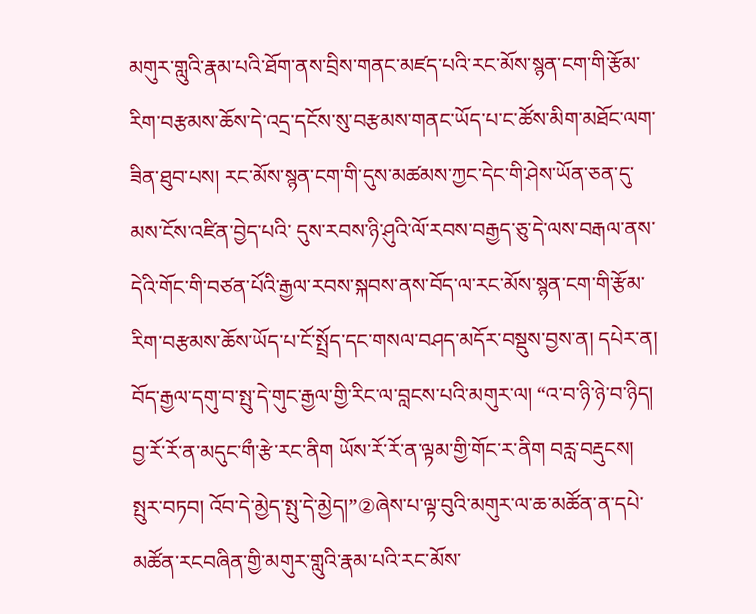མགུར་གླུའི་རྣམ་པའི་ཐོག་ནས་བྲིས་གནང་མཛད་པའི་རང་མོས་སྙན་ངག་གི་རྩོམ་རིག་བརྩམས་ཆོས་དེ་འདྲ་དངོས་སུ་བརྩམས་གནང་ཡོད་པ་ང་ཚོས་མིག་མཐོང་ལག་ཟིན་ཐུབ་པས། རང་མོས་སྙན་ངག་གི་དུས་མཚམས་ཀྱང་དེང་གི་ཤེས་ཡོན་ཅན་དུ་མས་ངོས་འཛིན་བྱེད་པའི་ དུས་རབས་ཉི་ཤུའི་ལོ་རབས་བརྒྱད་ཅུ་དེ་ལས་བརྒལ་ནས་དེའི་གོང་གི་བཙན་པོའི་རྒྱལ་རབས་སྐབས་ནས་བོད་ལ་རང་མོས་སྙན་ངག་གི་རྩོམ་རིག་བརྩམས་ཆོས་ཡོད་པ་ངོ་སྤྲོད་དང་གསལ་བཤད་མདོར་བསྡུས་བྱས་ན། དཔེར་ན། བོད་རྒྱལ་དགུ་བ་སྤུ་དེ་གུང་རྒྱལ་གྱི་རིང་ལ་བླངས་པའི་མགུར་ལ། “འ་བ་ཉི་ཉེ་བ་ཉིད། བྱ་རོ་རོ་ན་མདུང་གྀ་རྩེ་རང་ནིག ཡོས་རོ་རོ་ན་ལྟམ་གྱི་གོང་ར་ནིག བརླ་བརྡུངས། སྤུར་བཏབ། འོབ་དེ་མྱེད་སྤུ་དེ་མྱེད།”②ཞེས་པ་ལྟ་བུའི་མགུར་ལ་ཆ་མཚོན་ན་དཔེ་མཚོན་རངབཞིན་གྱི་མགུར་གླུའི་རྣམ་པའི་རང་མོས་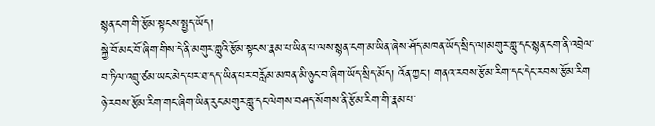སྙན་ངག་གི་རྩོམ་སྟངས་སྤྱད་ཡོད།
སྐྱེ་བོ་མང་བོ་ཞིག་གིས་དེ་ནི་མགུར་གླུའི་རྩོམ་སྟངས་རྣམ་པ་ཡིན་པ་ལས་སྙན་ངག་མ་ཡིན་ཞེས་ཤོད་མཁན་ཡོད་སྲིད་ལ།མགུར་གླུ་དང་སྙན་ངག་ནི་འབྲེལ་བ་ཏིལ་འབྲུ་ཙམ་ཡང་མེད་པར་ཐ་དད་ཡིན་པར་བརློམ་མཁན་མི་ཉུང་བ་ཞིག་ཡོད་སྲིད་མོད། འོན་ཀྱང་། གནའ་རབས་རྩོམ་རིག་དང་དེང་རབས་རྩོམ་རིག ཉེ་རབས་རྩོམ་རིག་གང་ཞིག་ཡིན་རུང་མགུར་གླུ་དང་ལེགས་བཤད་སོགས་ནི་རྩོམ་རིག་གི་རྣམ་པ་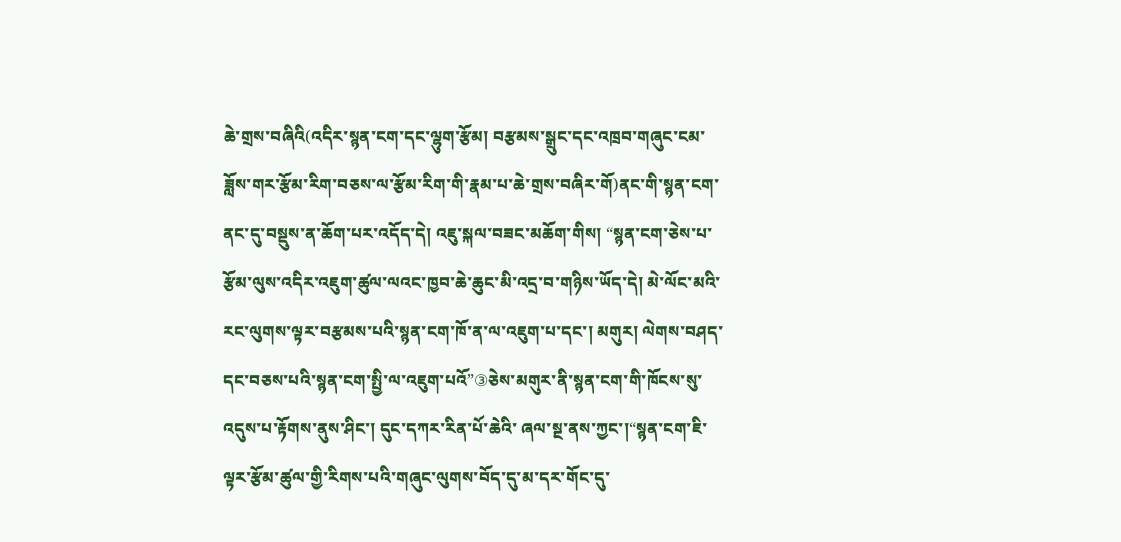ཆེ་གྲས་བཞིའི(འདིར་སྙན་ངག་དང་ལྷུག་རྩོམ། བརྩམས་སྒྲུང་དང་འཁྲབ་གཞུང་ངམ་ཟློས་གར་རྩོམ་རིག་བཅས་ལ་རྩོམ་རིག་གི་རྣམ་པ་ཆེ་གྲས་བཞིར་གོ)ནང་གི་སྙན་ངག་ནང་དུ་བསྡུས་ན་ཆོག་པར་འདོད་དེ། འཇུ་སྐལ་བཟང་མཆོག་གིས། “སྙན་ངག་ཅེས་པ་རྩོམ་ལུས་འདིར་འཇུག་ཚུལ་ལའང་ཁྱབ་ཆེ་ཆུང་མི་འདྲ་བ་གཉིས་ཡོད་དེ། མེ་ལོང་མའི་རང་ལུགས་ལྟར་བརྩམས་པའི་སྙན་ངག་ཁོ་ན་ལ་འཇུག་པ་དང་། མགུར། ལེགས་བཤད་དང་བཅས་པའི་སྙན་ངག་སྤྱི་ལ་འཇུག་པའོ”③ཅེས་མགུར་ནི་སྙན་ངག་གི་ཁོངས་སུ་འདུས་པ་རྟོགས་ནུས་ཤིང་། དུང་དཀར་རིན་པོ་ཆེའི་ ཞལ་སྔ་ནས་ཀྱང་།“སྙན་ངག་ཇི་ལྟར་རྩོམ་ཚུལ་གྱི་རིགས་པའི་གཞུང་ལུགས་བོད་དུ་མ་དར་གོང་དུ་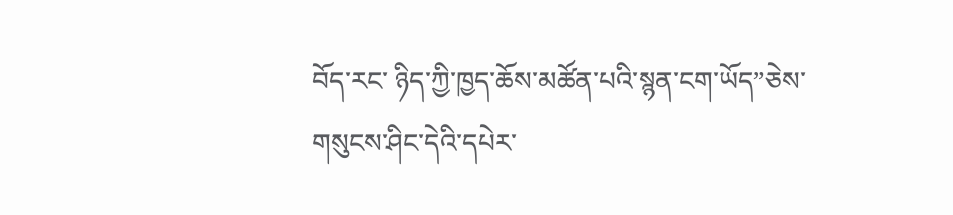བོད་རང་ ཉིད་ཀྱི་ཁྱད་ཆོས་མཚོན་པའི་སྙན་ངག་ཡོད”ཅེས་གསུངས་ཤིང་དེའི་དཔེར་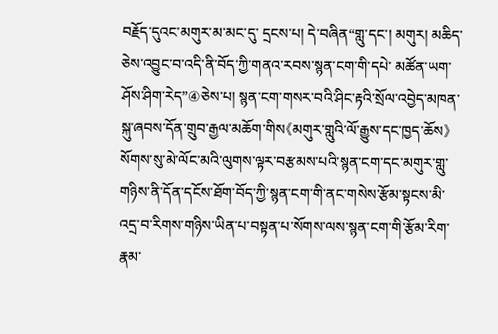བརྗོད་དུའང་མགུར་མ་མང་དུ་ དྲངས་པ། དེ་བཞིན“གླུ་དང་། མགུར། མཆིད་ཅེས་འབྱུང་བ་འདི་ནི་བོད་ཀྱི་གནའ་རབས་སྙན་ངག་གི་དཔེ་ མཚོན་ཡག་ཤོས་ཤིག་རེད”④ཅེས་པ། སྙན་ངག་གསར་བའི་ཤིང་རྟའི་སྲོལ་འབྱེད་མཁན་སྐུ་ཞབས་དོན་གྲུབ་རྒྱལ་མཆོག་གིས《མགུར་གླུའི་ལོ་རྒྱུས་དང་ཁྱད་ཆོས》སོགས་སུ་མེ་ལོང་མའི་ལུགས་ལྟར་བརྩམས་པའི་སྙན་ངག་དང་མགུར་གླུ་གཉིས་ནི་དོན་དངོས་ཐོག་བོད་ཀྱི་སྙན་ངག་གི་ནང་གསེས་རྩོམ་སྟངས་མི་འདྲ་བ་རིགས་གཉིས་ཡིན་པ་བསྟན་པ་སོགས་ལས་སྙན་ངག་གི་རྩོམ་རིག་རྣམ་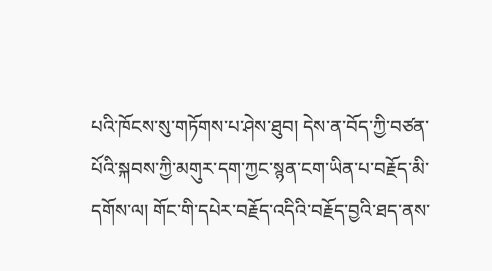པའི་ཁོངས་སུ་གཏོགས་པ་ཤེས་ཐུབ། དེས་ན་བོད་ཀྱི་བཙན་པོའི་སྐབས་ཀྱི་མགུར་དག་ཀྱང་སྙན་ངག་ཡིན་པ་བརྗོད་མི་དགོས་ལ། གོང་གི་དཔེར་བརྗོད་འདིའི་བརྗོད་བྱའི་ཐད་ནས་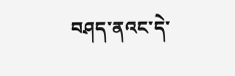བཤད་ནའང་དེ་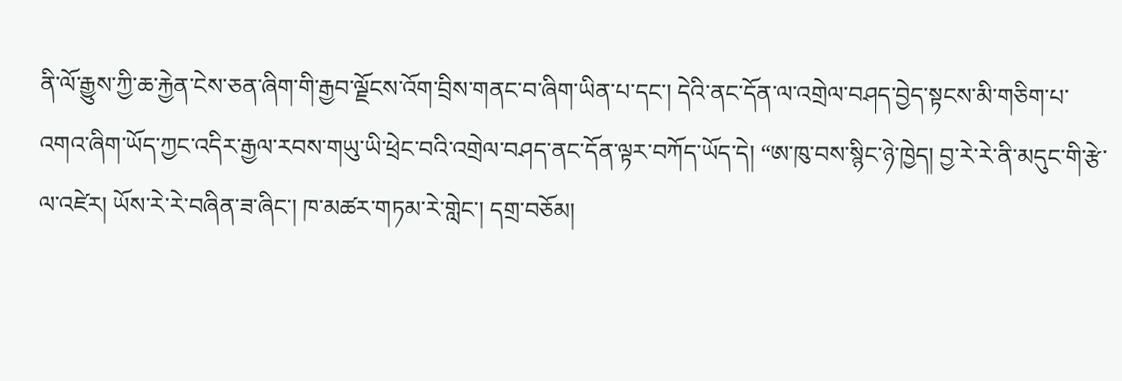ནི་ལོ་རྒྱུས་ཀྱི་ཆ་རྐྱེན་ངེས་ཅན་ཞིག་གི་རྒྱབ་ལྗོངས་འོག་བྲིས་གནང་བ་ཞིག་ཡིན་པ་དང་། དེའི་ནང་དོན་ལ་འགྲེལ་བཤད་བྱེད་སྟངས་མི་གཅིག་པ་འགའ་ཞིག་ཡོད་ཀྱང་འདིར་རྒྱལ་རབས་གཡུ་ཡི་ཕྲེང་བའི་འགྲེལ་བཤད་ནང་དོན་ལྟར་བཀོད་ཡོད་དེ། “ཨ་ཁུ་བས་སྙིང་ཉེ་ཁྱེད། བྱ་རེ་རེ་ནི་མདུང་གི་རྩེ་ལ་འཛེར། ཡོས་རེ་རེ་བཞིན་ཟ་ཞིང་། ཁ་མཚར་གཏམ་རེ་གླེང་། དགྲ་བཅོམ།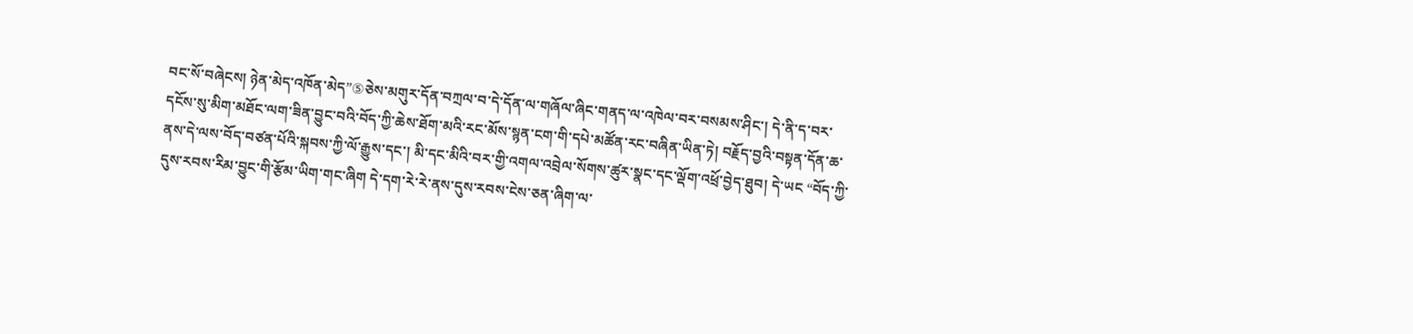བང་སོ་བཞེངས། ཉེན་མེད་འཁོན་མེད”⑤ཅེས་མགུར་དོན་བཀྲལ་བ་དེ་དོན་ལ་གཞོལ་ཞིང་གནད་ལ་འཁེལ་བར་བསམས་ཤིང་། དེ་ནི་ད་བར་དངོས་སུ་མིག་མཐོང་ལག་ཟིན་བྱུང་བའི་བོད་ཀྱི་ཆེས་ཐོག་མའི་རང་མོས་སྙན་ངག་གི་དཔེ་མཚོན་རང་བཞིན་ཡིན་ཏེ། བརྗོད་བྱའི་བསྟན་དོན་ཆ་ནས་དེ་ལས་བོད་བཙན་པོའི་སྐབས་ཀྱི་ལོ་རྒྱུས་དང་། མི་དང་མིའི་བར་གྱི་འགལ་འབྲེལ་སོགས་ཚུར་སྣང་དང་ལྡོག་འཕྲོ་བྱེད་ཐུབ། དེ་ཡང “བོད་ཀྱི་དུས་རབས་རིམ་བྱུང་གི་རྩོམ་ཡིག་གང་ཞིག དེ་དག་རེ་རེ་ནས་དུས་རབས་ངེས་ཅན་ཞིག་ལ་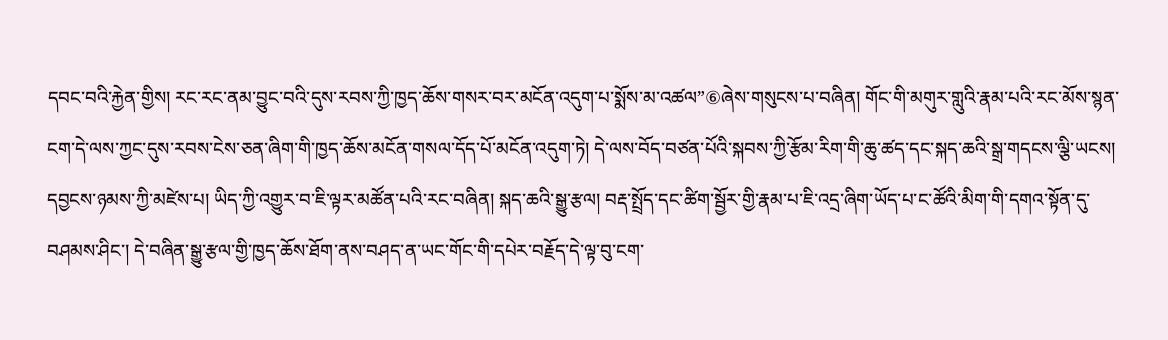དབང་བའི་རྐྱེན་གྱིས། རང་རང་ནམ་བྱུང་བའི་དུས་རབས་ཀྱི་ཁྱད་ཆོས་གསར་བར་མངོན་འདུག་པ་སྨོས་མ་འཚལ”⑥ཞེས་གསུངས་པ་བཞིན། གོང་གི་མགུར་གླུའི་རྣམ་པའི་རང་མོས་སྙན་ངག་དེ་ལས་ཀྱང་དུས་རབས་ངེས་ཅན་ཞིག་གི་ཁྱད་ཆོས་མངོན་གསལ་དོད་པོ་མངོན་འདུག་ཏེ། དེ་ལས་བོད་བཙན་པོའི་སྐབས་ཀྱི་རྩོམ་རིག་གི་ཆུ་ཚད་དང་སྐད་ཆའི་སྒྲ་གདངས་ལྕི་ཡངས། དབྱངས་ཉམས་ཀྱི་མཛེས་པ། ཡིད་ཀྱི་འགྱུར་བ་ཇི་ལྟར་མཚོན་པའི་རང་བཞིན། སྐད་ཆའི་སྒྱུ་རྩལ། བརྡ་སྤྲོད་དང་ཚིག་སྦྱོར་གྱི་རྣམ་པ་ཇི་འདྲ་ཞིག་ཡོད་པ་ང་ཚོའི་མིག་གི་དགའ་སྟོན་དུ་བཤམས་ཤིང་། དེ་བཞིན་སྒྱུ་རྩལ་གྱི་ཁྱད་ཆོས་ཐོག་ནས་བཤད་ན་ཡང་གོང་གི་དཔེར་བརྗོད་དེ་ལྟ་བུ་ངག་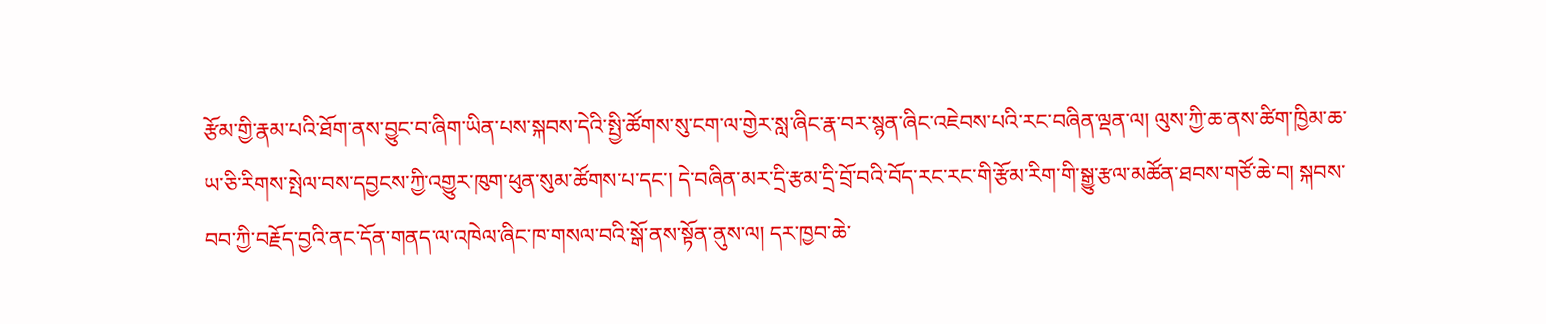རྩོམ་གྱི་རྣམ་པའི་ཐོག་ནས་བྱུང་བ་ཞིག་ཡིན་པས་སྐབས་དེའི་སྤྱི་ཚོགས་སུ་ངག་ལ་གྱེར་སླ་ཞིང་རྣ་བར་སྙན་ཞིང་འཇེབས་པའི་རང་བཞིན་ལྡན་ལ། ལུས་ཀྱི་ཆ་ནས་ཚིག་ཁྱིམ་ཆ་ཡ་ཅི་རིགས་སྤེལ་བས་དབྱངས་ཀྱི་འགྱུར་ཁུག་ཕུན་སུམ་ཚོགས་པ་དང་། དེ་བཞིན་མར་དྲི་རྩམ་དྲི་བྲོ་བའི་བོད་རང་རང་གི་རྩོམ་རིག་གི་སྒྱུ་རྩལ་མཚོན་ཐབས་གཙོ་ཆེ་བ། སྐབས་བབ་ཀྱི་བརྗོད་བྱའི་ནང་དོན་གནད་ལ་འཁེལ་ཞིང་ཁ་གསལ་བའི་སྒོ་ནས་སྟོན་ནུས་ལ། དར་ཁྱབ་ཆེ་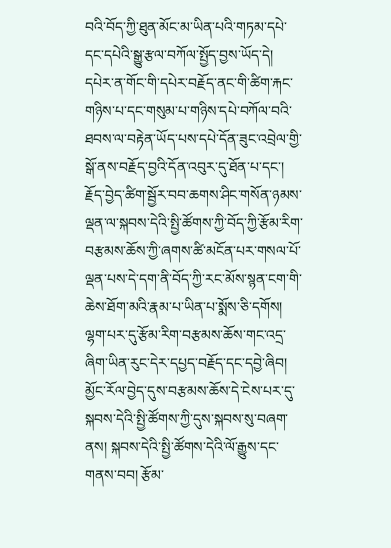བའི་བོད་ཀྱི་ཐུན་མོང་མ་ཡིན་པའི་གཏམ་དཔེ་དང་དཔེའི་སྒྱུ་རྩལ་བཀོལ་སྤྱོད་བྱས་ཡོད་དེ། དཔེར་ན་གོང་གི་དཔེར་བརྗོད་ནང་གི་ཚིག་རྐང་གཉིས་པ་དང་གསུམ་པ་གཉིས་དཔེ་བཀོལ་བའི་ཐབས་ལ་བརྟེན་ཡོད་པས་དཔེ་དོན་ཟུང་འབྲེལ་གྱི་སྒོ་ནས་བརྗོད་བྱའི་དོན་འབུར་དུ་ཐོན་པ་དང་། རྗོད་བྱེད་ཚིག་སྦྱོར་བབ་ཆགས་ཤིང་གསོན་ཉམས་ལྡན་ལ་སྐབས་དེའི་སྤྱི་ཚོགས་ཀྱི་བོད་ཀྱི་རྩོམ་རིག་བརྩམས་ཆོས་ཀྱི་ཞགས་ཚི་མངོན་པར་གསལ་པོ་ལྡན་པས་དེ་དག་ནི་བོད་ཀྱི་རང་མོས་སྙན་ངག་གི་ཆེས་ཐོག་མའི་རྣམ་པ་ཡིན་པ་སྨོས་ཅི་དགོས། ལྷག་པར་དུ་རྩོམ་རིག་བརྩམས་ཆོས་གང་འདྲ་ཞིག་ཡིན་རུང་དེར་དཔྱད་བརྗོད་དང་དབྱེ་ཞིབ། མྱོང་རོལ་བྱེད་དུས་བརྩམས་ཆོས་དེ་ངེས་པར་དུ་སྐབས་དེའི་སྤྱི་ཚོགས་ཀྱི་དུས་སྐབས་སུ་བཞག་ནས། སྐབས་དེའི་སྤྱི་ཚོགས་དེའི་ལོ་རྒྱུས་དང་གནས་བབ། རྩོམ་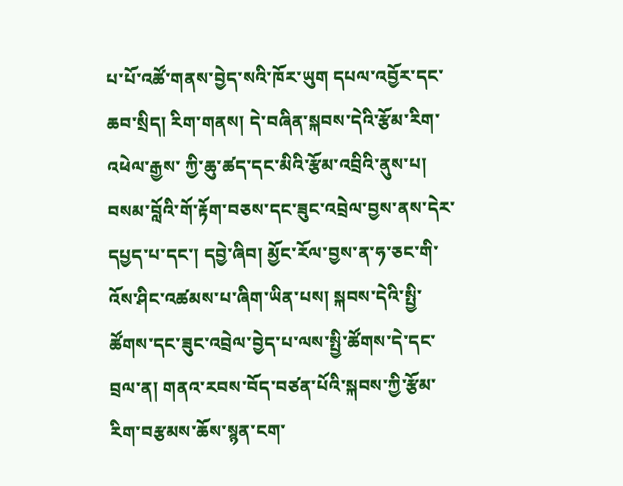པ་པོ་འཚོ་གནས་བྱེད་སའི་ཁོར་ཡུག དཔལ་འབྱོར་དང་ཆབ་སྲིད། རིག་གནས། དེ་བཞིན་སྐབས་དེའི་རྩོམ་རིག་འཕེལ་རྒྱས་ ཀྱི་ཆུ་ཚད་དང་མིའི་རྩོམ་འབྲིའི་ནུས་པ། བསམ་བློའི་གོ་རྟོག་བཅས་དང་ཟུང་འབྲེལ་བྱས་ནས་དེར་དཔྱད་པ་དང་། དབྱེ་ཞིབ། མྱོང་རོལ་བྱས་ན་ཧ་ཅང་གི་འོས་ཤིང་འཚམས་པ་ཞིག་ཡིན་པས། སྐབས་དེའི་སྤྱི་ཚོགས་དང་ཟུང་འབྲེལ་བྱེད་པ་ལས་སྤྱི་ཚོགས་དེ་དང་བྲལ་ན། གནའ་རབས་བོད་བཙན་པོའི་སྐབས་ཀྱི་རྩོམ་རིག་བརྩམས་ཆོས་སྙན་ངག་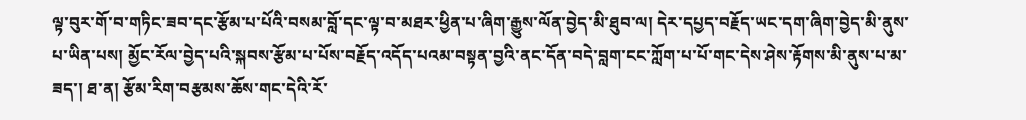ལྟ་བུར་གོ་བ་གཏིང་ཟབ་དང་རྩོམ་པ་པོའི་བསམ་བློ་དང་ལྟ་བ་མཐར་ཕྱིན་པ་ཞིག་རྒྱུས་ལོན་བྱེད་མི་ཐུབ་ལ། དེར་དཔྱད་བརྗོད་ཡང་དག་ཞིག་བྱེད་མི་ནུས་པ་ཡིན་པས། མྱོང་རོལ་བྱེད་པའི་སྐབས་རྩོམ་པ་པོས་བརྗོད་འདོད་པའམ་བསྟན་བྱའི་ནང་དོན་བདེ་བླག་ངང་ཀློག་པ་པོ་གང་དེས་ཤེས་རྟོགས་མི་ནུས་པ་མ་ཟད་། ཐ་ན། རྩོམ་རིག་བརྩམས་ཆོས་གང་དེའི་རོ་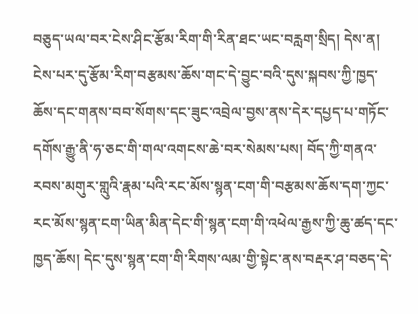བཅུད་ཡལ་བར་ངེས་ཤིང་རྩོམ་རིག་གི་རིན་ཐང་ཡང་བརླག་སྲིད། དེས་ན། ངེས་པར་དུ་རྩོམ་རིག་བརྩམས་ཆོས་གང་དེ་བྱུང་བའི་དུས་སྐབས་ཀྱི་ཁྱད་ཆོས་དང་གནས་བབ་སོགས་དང་ཟུང་འབྲེལ་བྱས་ནས་དེར་དཔྱད་པ་གཏོང་དགོས་རྒྱུ་ནི་ཧ་ཅང་གི་གལ་འགངས་ཆེ་བར་སེམས་པས། བོད་ཀྱི་གནའ་རབས་མགུར་གླུའི་རྣམ་པའི་རང་མོས་སྙན་ངག་གི་བརྩམས་ཆོས་དག་ཀྱང་རང་མོས་སྙན་ངག་ཡིན་མིན་དེང་གི་སྙན་ངག་གི་འཕེལ་རྒྱས་ཀྱི་ཆུ་ཚད་དང་ཁྱད་ཆོས། དེང་དུས་སྙན་ངག་གི་རིགས་ལམ་གྱི་སྟེང་ནས་བརྡར་ཤ་བཅད་དེ་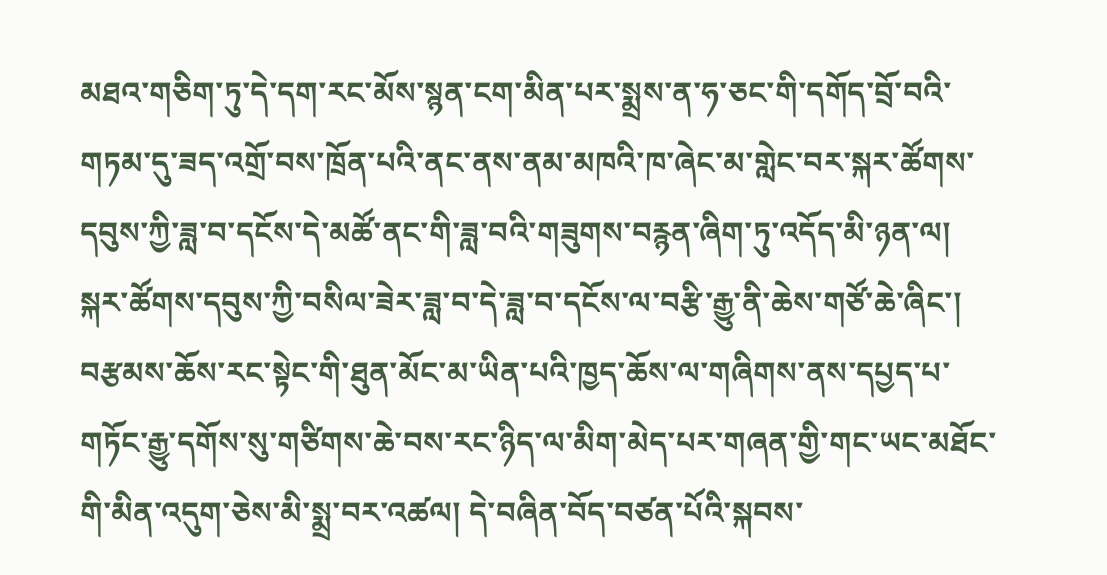མཐའ་གཅིག་ཏུ་དེ་དག་རང་མོས་སྙན་ངག་མིན་པར་སྨྲས་ན་ཧ་ཅང་གི་དགོད་བྲོ་བའི་གཏམ་དུ་ཟད་འགྲོ་བས་ཁྲོན་པའི་ནང་ནས་ནམ་མཁའི་ཁ་ཞེང་མ་གླེང་བར་སྐར་ཚོགས་དབུས་ཀྱི་ཟླ་བ་དངོས་དེ་མཚོ་ནང་གི་ཟླ་བའི་གཟུགས་བརྙན་ཞིག་ཏུ་འདོད་མི་ཉན་ལ། སྐར་ཚོགས་དབུས་ཀྱི་བསིལ་ཟེར་ཟླ་བ་དེ་ཟླ་བ་དངོས་ལ་བརྩི་རྒྱུ་ནི་ཆེས་གཙོ་ཆེ་ཞིང་། བརྩམས་ཆོས་རང་སྟེང་གི་ཐུན་མོང་མ་ཡིན་པའི་ཁྱད་ཆོས་ལ་གཞིགས་ནས་དཔྱད་པ་གཏོང་རྒྱུ་དགོས་སུ་གཙིགས་ཆེ་བས་རང་ཉིད་ལ་མིག་མེད་པར་གཞན་གྱི་གང་ཡང་མཐོང་གི་མིན་འདུག་ཅེས་མི་སྨྲ་བར་འཚལ། དེ་བཞིན་བོད་བཙན་པོའི་སྐབས་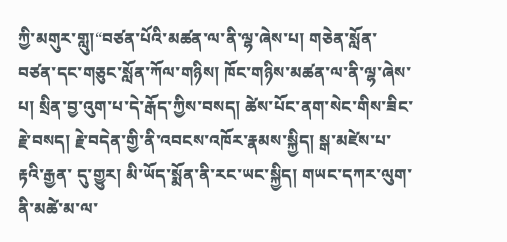ཀྱི་མགུར་གླུ།“བཙན་པོའི་མཚན་ལ་ནི་ལྷ་ཞེས་པ། གཅེན་སློན་བཙན་དང་གཅུང་སློན་ཀོལ་གཉིས། ཁོང་གཉིས་མཚན་ལ་ནི་ལྷ་ཞེས་པ། སྲིན་བྱ་འུག་པ་དེ་རྒོད་ཀྱིས་བསད། ཚེས་པོང་ནག་སེང་གིས་ཟིང་རྗེ་བསད། རྗེ་བདེན་གྱི་ནི་འབངས་འཁོར་རྣམས་སྐྱིད། སྒ་མཛེས་པ་རྟའི་རྒྱན་ དུ་གྱུར། མི་ཡོད་སྨོན་ནི་རང་ཡང་སྐྱིད། གཡང་དཀར་ལུག་ནི་མཚེ་མ་ལ་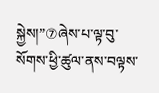སྐྱེས།”⑦ཞེས་པ་ལྟ་བུ་སོགས་ཕྱི་ཚུལ་ནས་བལྟས་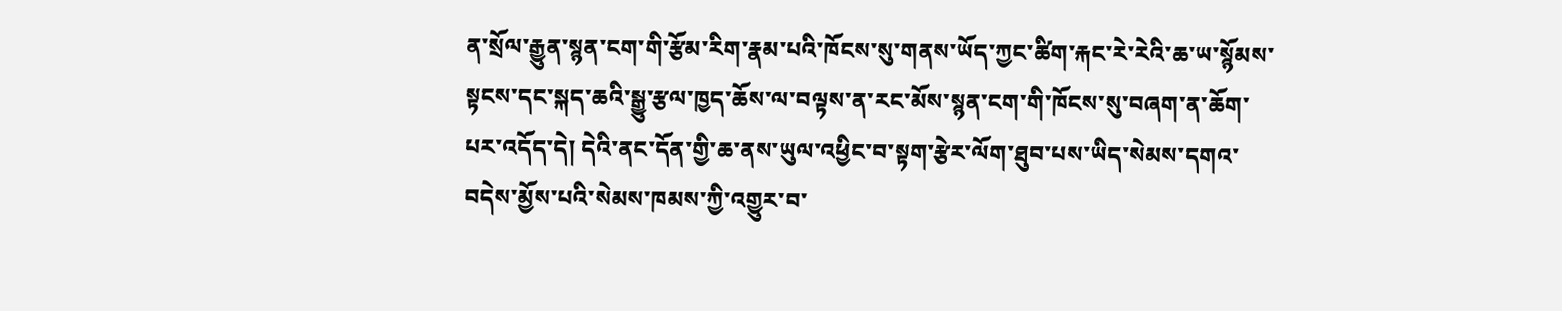ན་སྲོལ་རྒྱུན་སྙན་ངག་གི་རྩོམ་རིག་རྣམ་པའི་ཁོངས་སུ་གནས་ཡོད་ཀྱང་ཚིག་རྐང་རེ་རེའི་ཆ་ཡ་སྙོམས་སྟངས་དང་སྐད་ཆའི་སྒྱུ་རྩལ་ཁྱད་ཆོས་ལ་བལྟས་ན་རང་མོས་སྙན་ངག་གི་ཁོངས་སུ་བཞག་ན་ཆོག་པར་འདོད་དེ། དེའི་ནང་དོན་གྱི་ཆ་ནས་ཡུལ་འཕྱིང་བ་སྟག་རྩེར་ལོག་ཐུབ་པས་ཡིད་སེམས་དགའ་བདེས་མྱོས་པའི་སེམས་ཁམས་ཀྱི་འགྱུར་བ་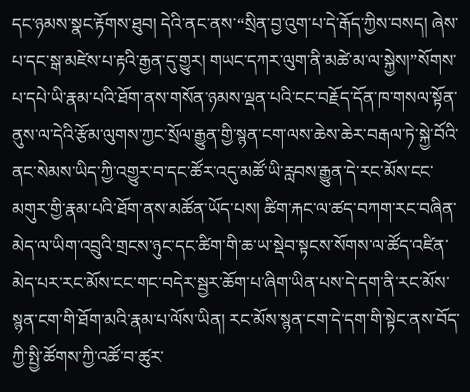དང་ཉམས་སྣང་རྟོགས་ཐུབ། དེའི་ནང་ནས་“སྲིན་བྱ་འུག་པ་དེ་རྒོད་ཀྱིས་བསད། ཞེས་པ་དང་སྒ་མཛེས་པ་རྟའི་རྒྱན་དུ་གྱུར། གཡང་དཀར་ལུག་ནི་མཚེ་མ་ལ་སྐྱེས།”སོགས་པ་དཔེ་ཡི་རྣམ་པའི་ཐོག་ནས་གསོན་ཉམས་ལྡན་པའི་ངང་བརྗོད་དོན་ཁ་གསལ་སྟོན་ནུས་ལ་དེའི་རྩོམ་ལུགས་ཀྱང་སྲོལ་རྒྱུན་གྱི་སྙན་ངག་ལས་ཆེས་ཆེར་བརྒལ་ཏེ་སྐྱེ་བོའི་ནང་སེམས་ཡིད་ཀྱི་འགྱུར་བ་དང་ཚོར་འདུ་མཚོ་ཡི་རླབས་རྒྱུན་དེ་རང་མོས་ངང་མགུར་གྱི་རྣམ་པའི་ཐོག་ནས་མཚོན་ཡོད་པས། ཚིག་རྐང་ལ་ཚད་བཀག་རང་བཞིན་མེད་ལ་ཡིག་འབྲུའི་གྲངས་ཉུང་དང་ཚིག་གི་ཆ་ཡ་སྡེབ་སྟངས་སོགས་ལ་ཚོད་འཛིན་མེད་པར་རང་མོས་ངང་གང་བདེར་སྦྱར་ཆོག་པ་ཞིག་ཡིན་པས་དེ་དག་ནི་རང་མོས་སྙན་ངག་གི་ཐོག་མའི་རྣམ་པ་ལོས་ཡིན། རང་མོས་སྙན་ངག་དེ་དག་གི་སྟེང་ནས་བོད་ཀྱི་སྤྱི་ཚོགས་ཀྱི་འཚོ་བ་ཚུར་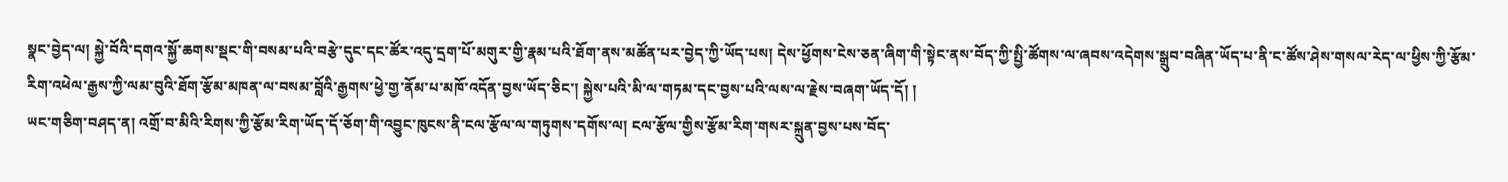སྣང་བྱེད་ལ། སྐྱེ་བོའི་དགའ་སྐྱོ་ཆགས་སྡང་གི་བསམ་པའི་བརྩེ་དུང་དང་ཚོར་འདུ་དྲག་པོ་མགུར་གྱི་རྣམ་པའི་ཐོག་ནས་མཚོན་པར་བྱེད་ཀྱི་ཡོད་པས། དེས་ཕྱོགས་ངེས་ཅན་ཞིག་གི་སྟེང་ནས་བོད་ཀྱི་སྤྱི་ཚོགས་ལ་ཞབས་འདེགས་སྒྲུབ་བཞིན་ཡོད་པ་ནི་ང་ཚོས་ཤེས་གསལ་རེད་ལ་ཕྱིས་ཀྱི་རྩོམ་རིག་འཕེལ་རྒྱས་ཀྱི་ལམ་བུའི་ཐོག་རྩོམ་མཁན་ལ་བསམ་བློའི་རྒྱགས་ཕྱེ་གྱ་ནོམ་པ་མཁོ་འདོན་བྱས་ཡོད་ཅིང་། སྐྱེས་པའི་མི་ལ་གཏམ་དང་བྱས་པའི་ལས་ལ་རྗེས་བཞག་ཡོད་དོ། །
ཡང་གཅིག་བཤད་ན། འགྲོ་བ་མིའི་རིགས་ཀྱི་རྩོམ་རིག་ཡོད་དོ་ཅོག་གི་འབྱུང་ཁུངས་ནི་ངལ་རྩོལ་ལ་གཏུགས་དགོས་ལ། ངལ་རྩོལ་གྱིས་རྩོམ་རིག་གསར་སྐྲུན་བྱས་པས་བོད་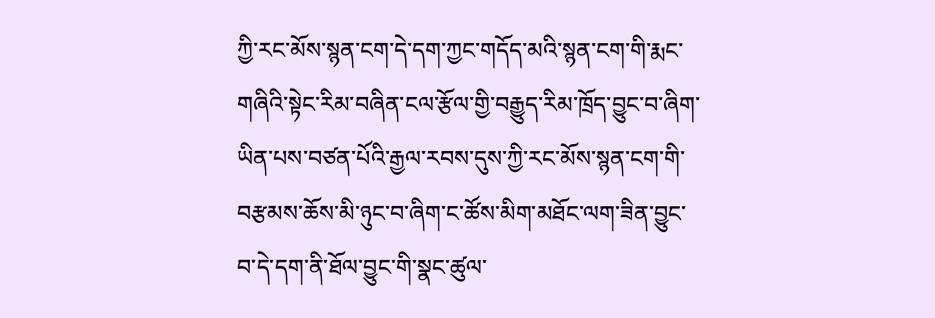ཀྱི་རང་མོས་སྙན་ངག་དེ་དག་ཀྱང་གདོད་མའི་སྙན་ངག་གི་རྨང་གཞིའི་སྟེང་རིམ་བཞིན་ངལ་རྩོལ་གྱི་བརྒྱུད་རིམ་ཁྲོད་བྱུང་བ་ཞིག་ཡིན་པས་བཙན་པོའི་རྒྱལ་རབས་དུས་ཀྱི་རང་མོས་སྙན་ངག་གི་བརྩམས་ཆོས་མི་ཉུང་བ་ཞིག་ང་ཚོས་མིག་མཐོང་ལག་ཟིན་བྱུང་བ་དེ་དག་ནི་ཐོལ་བྱུང་གི་སྣང་ཚུལ་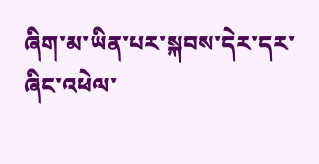ཞིག་མ་ཡིན་པར་སྐབས་དེར་དར་ཞིང་འཕེལ་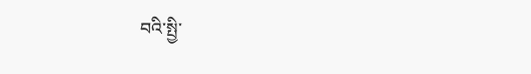བའི་སྤྱི་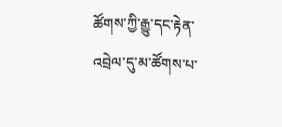ཚོགས་ཀྱི་རྒྱུ་དང་རྟེན་འབྲེལ་དུ་མ་ཚོགས་པ་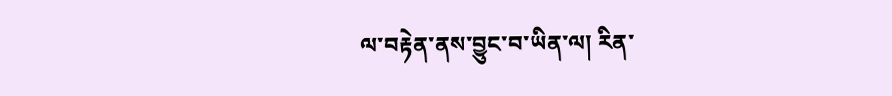ལ་བརྟེན་ནས་བྱུང་བ་ཡིན་ལ། རིན་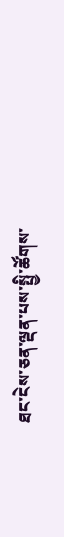ཐང་ངེས་ཅན་ལྡན་པས་སྤྱི་ཚོགས་